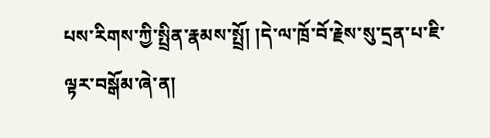པས་རིགས་ཀྱི་སྤྲིན་རྣམས་སྤྲོ། །དེ་ལ་ཁྲོ་བོ་རྗེས་སུ་དྲན་པ་ཇི་ལྟར་བསྒོམ་ཞེ་ན།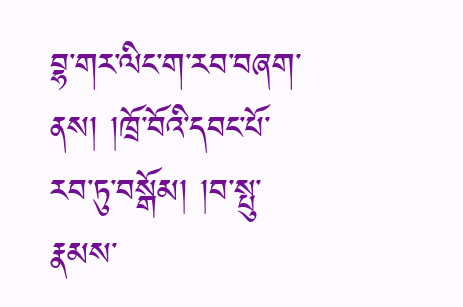བྷ་གར་ལིང་ག་རབ་བཞག་ནས། །ཁྲོ་བོའི་དབང་པོ་རབ་ཏུ་བསྒོམ། །བ་སྤུ་རྣམས་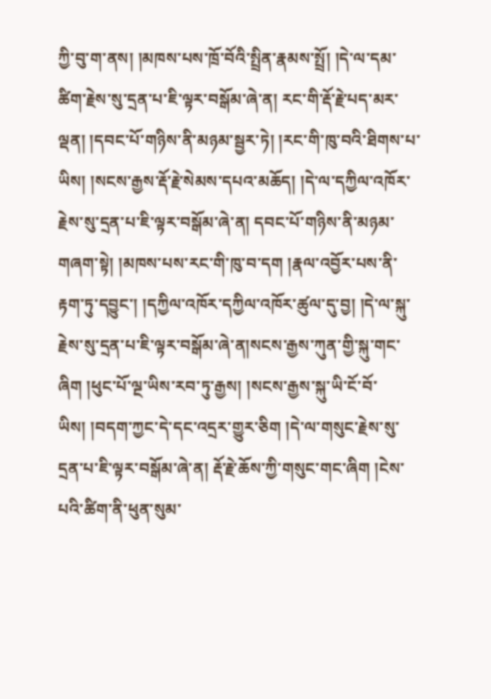ཀྱི་བུ་ག་ནས། །མཁས་པས་ཁྲོ་བོའི་སྤྲིན་རྣམས་སྤྲོ། །དེ་ལ་དམ་ཚིག་རྗེས་སུ་དྲན་པ་ཇི་ལྟར་བསྒོམ་ཞེ་ན། རང་གི་རྡོ་རྗེ་པད་མར་ལྡན། །དབང་པོ་གཉིས་ནི་མཉམ་སྦྱར་ཏེ། །རང་གི་ཁུ་བའི་ཐིགས་པ་ཡིས། །སངས་རྒྱས་རྡོ་རྗེ་སེམས་དཔའ་མཆོད། །དེ་ལ་དཀྱིལ་འཁོར་རྗེས་སུ་དྲན་པ་ཇི་ལྟར་བསྒོམ་ཞེ་ན། དབང་པོ་གཉིས་ནི་མཉམ་གཞག་སྟེ། །མཁས་པས་རང་གི་ཁུ་བ་དག །རྣལ་འབྱོར་པས་ནི་རྟག་ཏུ་དབྱུང་། །དཀྱིལ་འཁོར་དཀྱིལ་འཁོར་ཚུལ་དུ་བྱ། །དེ་ལ་སྐུ་རྗེས་སུ་དྲན་པ་ཇི་ལྟར་བསྒོམ་ཞེ་ན།སངས་རྒྱས་ཀུན་གྱི་སྐུ་གང་ཞིག །ཕུང་པོ་ལྔ་ཡིས་རབ་ཏུ་རྒྱས། །སངས་རྒྱས་སྐུ་ཡི་ངོ་བོ་ཡིས། །བདག་ཀྱང་དེ་དང་འདྲར་གྱུར་ཅིག །དེ་ལ་གསུང་རྗེས་སུ་དྲན་པ་ཇི་ལྟར་བསྒོམ་ཞེ་ན། རྡོ་རྗེ་ཆོས་ཀྱི་གསུང་གང་ཞིག །ངེས་པའི་ཚིག་ནི་ཕུན་སུམ་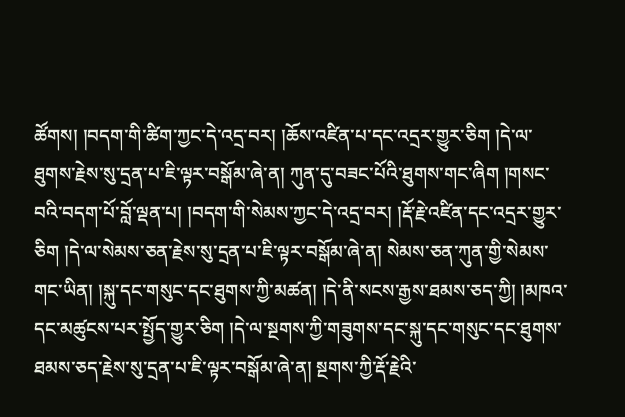ཚོགས། །བདག་གི་ཚིག་ཀྱང་དེ་འདྲ་བར། །ཆོས་འཛིན་པ་དང་འདྲར་གྱུར་ཅིག །དེ་ལ་ཐུགས་རྗེས་སུ་དྲན་པ་ཇི་ལྟར་བསྒོམ་ཞེ་ན། ཀུན་དུ་བཟང་པོའི་ཐུགས་གང་ཞིག །གསང་བའི་བདག་པོ་བློ་ལྡན་པ། །བདག་གི་སེམས་ཀྱང་དེ་འདྲ་བར། །རྡོ་རྗེ་འཛིན་དང་འདྲར་གྱུར་ཅིག །དེ་ལ་སེམས་ཅན་རྗེས་སུ་དྲན་པ་ཇི་ལྟར་བསྒོམ་ཞེ་ན། སེམས་ཅན་ཀུན་གྱི་སེམས་གང་ཡིན། །སྐུ་དང་གསུང་དང་ཐུགས་ཀྱི་མཚན། །དེ་ནི་སངས་རྒྱས་ཐམས་ཅད་ཀྱི། །མཁའ་དང་མཚུངས་པར་སྤྱོད་གྱུར་ཅིག །དེ་ལ་སྔགས་ཀྱི་གཟུགས་དང་སྐུ་དང་གསུང་དང་ཐུགས་ཐམས་ཅད་རྗེས་སུ་དྲན་པ་ཇི་ལྟར་བསྒོམ་ཞེ་ན། སྔགས་ཀྱི་རྡོ་རྗེའི་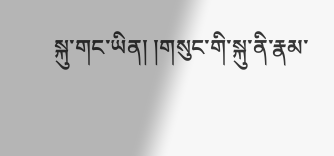སྐུ་གང་ཡིན། །གསུང་གི་སྐུ་ནི་རྣམ་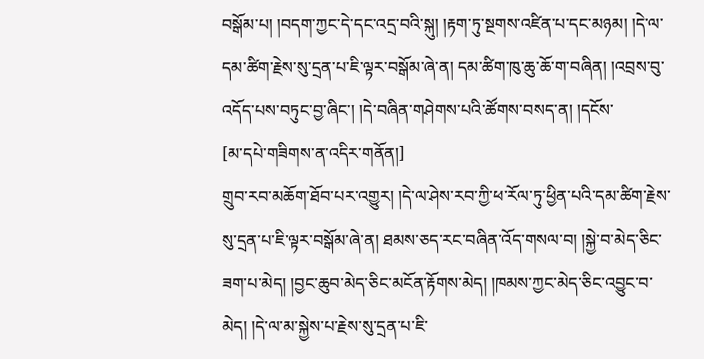བསྒོམ་པ། །བདག་ཀྱང་དེ་དང་འདྲ་བའི་སྐུ། །རྟག་ཏུ་སྔགས་འཛིན་པ་དང་མཉམ། །དེ་ལ་དམ་ཚིག་རྗེས་སུ་དྲན་པ་ཇི་ལྟར་བསྒོམ་ཞེ་ན། དམ་ཚིག་ཁུ་ཆུ་ཆོ་ག་བཞིན། །འབྲས་བུ་འདོད་པས་བཏུང་བྱ་ཞིང་། །དེ་བཞིན་གཤེགས་པའི་ཚོགས་བསད་ན། །དངོས་
[མ་དཔེ་གཟིགས་ན་འདིར་གནོན།]
གྲུབ་རབ་མཆོག་ཐོབ་པར་འགྱུར། །དེ་ལ་ཤེས་རབ་ཀྱི་ཕ་རོལ་ཏུ་ཕྱིན་པའི་དམ་ཚིག་རྗེས་སུ་དྲན་པ་ཇི་ལྟར་བསྒོམ་ཞེ་ན། ཐམས་ཅད་རང་བཞིན་འོད་གསལ་བ། །སྐྱེ་བ་མེད་ཅིང་ཟག་པ་མེད། །བྱང་ཆུབ་མེད་ཅིང་མངོན་རྟོགས་མེད། །ཁམས་ཀྱང་མེད་ཅིང་འབྱུང་བ་མེད། །དེ་ལ་མ་སྐྱེས་པ་རྗེས་སུ་དྲན་པ་ཇི་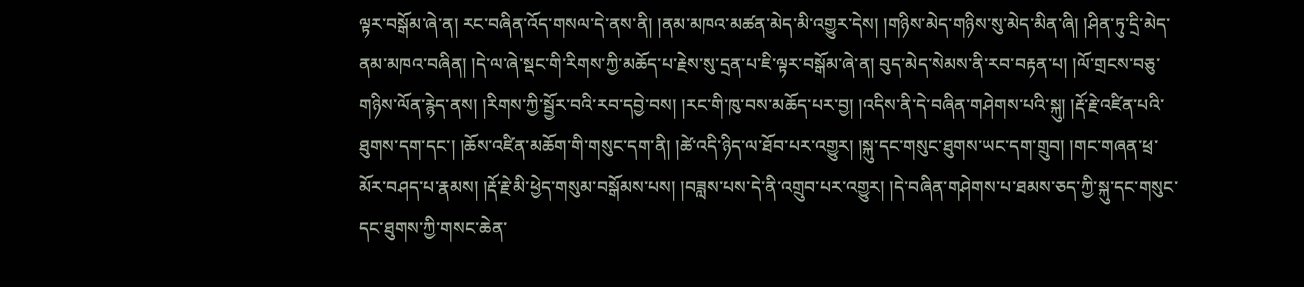ལྟར་བསྒོམ་ཞེ་ན། རང་བཞིན་འོད་གསལ་དེ་ནས་ནི། །ནམ་མཁའ་མཚན་མེད་མི་འགྱུར་དེས། །གཉིས་མེད་གཉིས་སུ་མེད་མིན་ཞི། །ཤིན་ཏུ་དྲི་མེད་ནམ་མཁའ་བཞིན། །དེ་ལ་ཞེ་སྡང་གི་རིགས་ཀྱི་མཆོད་པ་རྗེས་སུ་དྲན་པ་ཇི་ལྟར་བསྒོམ་ཞེ་ན། བུད་མེད་སེམས་ནི་རབ་བརྟན་པ། །ལོ་གྲངས་བཅུ་གཉིས་ལོན་རྙེད་ནས། །རིགས་ཀྱི་སྦྱོར་བའི་རབ་དབྱེ་བས། །རང་གི་ཁུ་བས་མཆོད་པར་བྱ། །འདིས་ནི་དེ་བཞིན་གཤེགས་པའི་སྐུ། །རྡོ་རྗེ་འཛིན་པའི་ཐུགས་དག་དང་། །ཆོས་འཛིན་མཆོག་གི་གསུང་དག་ནི། །ཚེ་འདི་ཉིད་ལ་ཐོབ་པར་འགྱུར། །སྐུ་དང་གསུང་ཐུགས་ཡང་དག་གྲུབ། །གང་གཞན་ཕྲ་མོར་བཤད་པ་རྣམས། །རྡོ་རྗེ་མི་ཕྱེད་གསུམ་བསྒོམས་པས། །བཟླས་པས་དེ་ནི་འགྲུབ་པར་འགྱུར། །དེ་བཞིན་གཤེགས་པ་ཐམས་ཅད་ཀྱི་སྐུ་དང་གསུང་དང་ཐུགས་ཀྱི་གསང་ཆེན་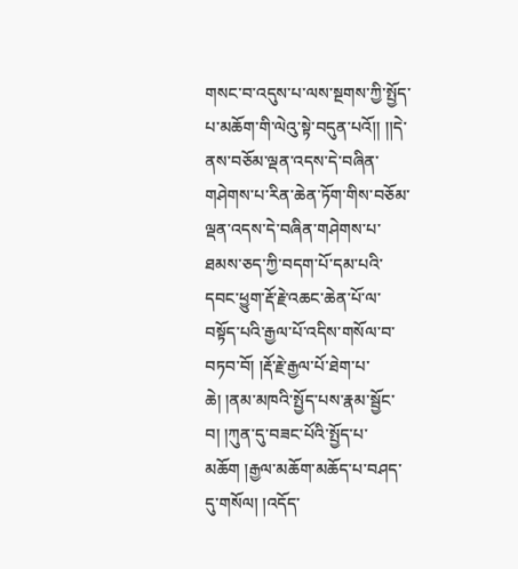གསང་བ་འདུས་པ་ལས་སྔགས་ཀྱི་སྤྱོད་པ་མཆོག་གི་ལེའུ་སྟེ་བདུན་པའོ།། །།དེ་ནས་བཅོམ་ལྡན་འདས་དེ་བཞིན་གཤེགས་པ་རིན་ཆེན་ཏོག་གིས་བཅོམ་ལྡན་འདས་དེ་བཞིན་གཤེགས་པ་ཐམས་ཅད་ཀྱི་བདག་པོ་དམ་པའི་དབང་ཕྱུག་རྡོ་རྗེ་འཆང་ཆེན་པོ་ལ་བསྟོད་པའི་རྒྱལ་པོ་འདིས་གསོལ་བ་བཏབ་བོ། །རྡོ་རྗེ་རྒྱལ་པོ་ཐེག་པ་ཆེ། །ནམ་མཁའི་སྤྱོད་པས་རྣམ་སྦྱོང་བ། །ཀུན་དུ་བཟང་པོའི་སྤྱོད་པ་མཆོག །རྒྱལ་མཆོག་མཆོད་པ་བཤད་དུ་གསོལ། །འདོད་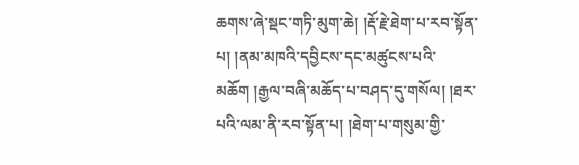ཆགས་ཞེ་སྡང་གཏི་མུག་ཆེ། །རྡོ་རྗེ་ཐེག་པ་རབ་སྟོན་པ། །ནམ་མཁའི་དབྱིངས་དང་མཚུངས་པའི་མཆོག །རྒྱལ་བཞི་མཆོད་པ་བཤད་དུ་གསོལ། །ཐར་པའི་ལམ་ནི་རབ་སྟོན་པ། །ཐེག་པ་གསུམ་གྱི་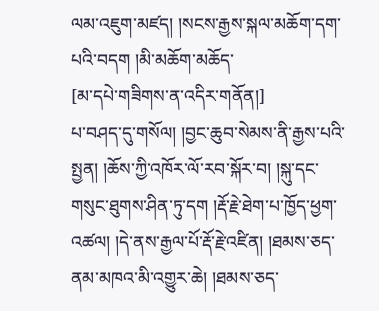ལམ་འཇུག་མཛད། །སངས་རྒྱས་སྐལ་མཆོག་དག་པའི་བདག །མི་མཆོག་མཆོད་
[མ་དཔེ་གཟིགས་ན་འདིར་གནོན།]
པ་བཤད་དུ་གསོལ། །བྱང་ཆུབ་སེམས་ནི་རྒྱས་པའི་སྤྱན། །ཆོས་ཀྱི་འཁོར་ལོ་རབ་སྐོར་བ། །སྐུ་དང་གསུང་ཐུགས་ཤིན་ཏུ་དག །རྡོ་རྗེ་ཐེག་པ་ཁྱོད་ཕྱག་འཚལ། །དེ་ནས་རྒྱལ་པོ་རྡོ་རྗེ་འཛིན། །ཐམས་ཅད་ནམ་མཁའ་མི་འགྱུར་ཆེ། །ཐམས་ཅད་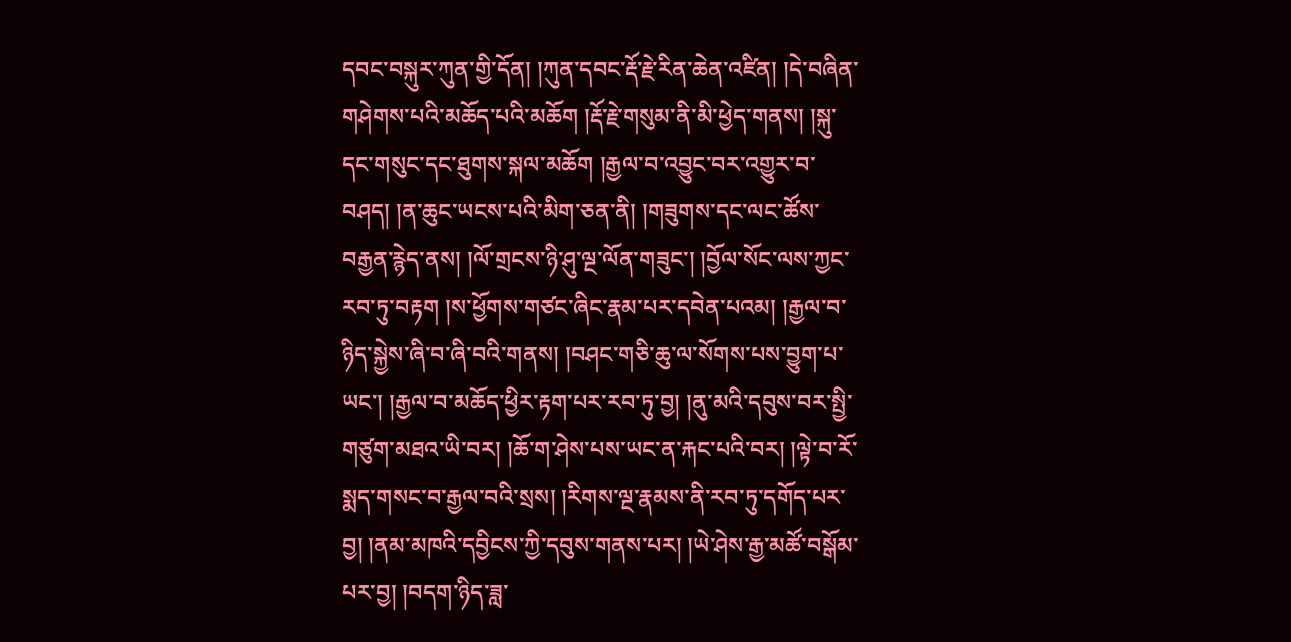དབང་བསྐུར་ཀུན་གྱི་དོན། །ཀུན་དབང་རྡོ་རྗེ་རིན་ཆེན་འཛིན། །དེ་བཞིན་གཤེགས་པའི་མཆོད་པའི་མཆོག །རྡོ་རྗེ་གསུམ་ནི་མི་ཕྱེད་གནས། །སྐུ་དང་གསུང་དང་ཐུགས་སྐལ་མཆོག །རྒྱལ་བ་འབྱུང་བར་འགྱུར་བ་བཤད། །ན་ཆུང་ཡངས་པའི་མིག་ཅན་ནི། །གཟུགས་དང་ལང་ཚོས་བརྒྱན་རྙེད་ནས། །ལོ་གྲངས་ཉི་ཤུ་ལྔ་ལོན་གཟུང་། །བྱོལ་སོང་ལས་ཀྱང་རབ་ཏུ་བརྟག །ས་ཕྱོགས་གཙང་ཞིང་རྣམ་པར་དབེན་པའམ། །རྒྱལ་བ་ཉིད་སྐྱེས་ཞི་བ་ཞི་བའི་གནས། །བཤང་གཅི་ཆུ་ལ་སོགས་པས་བྱུག་པ་ཡང་། །རྒྱལ་བ་མཆོད་ཕྱིར་རྟག་པར་རབ་ཏུ་བྱ། །ནུ་མའི་དབུས་བར་སྤྱི་གཙུག་མཐའ་ཡི་བར། །ཆོ་ག་ཤེས་པས་ཡང་ན་རྐང་པའི་བར། །ལྟེ་བ་རོ་སྨད་གསང་བ་རྒྱལ་བའི་སྲས། །རིགས་ལྔ་རྣམས་ནི་རབ་ཏུ་དགོད་པར་བྱ། །ནམ་མཁའི་དབྱིངས་ཀྱི་དབུས་གནས་པར། །ཡེ་ཤེས་རྒྱ་མཚོ་བསྒོམ་པར་བྱ། །བདག་ཉིད་ཟླ་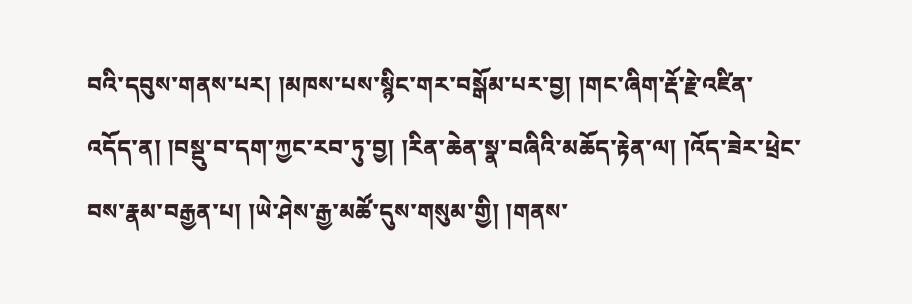བའི་དབུས་གནས་པར། །མཁས་པས་སྙིང་གར་བསྒོམ་པར་བྱ། །གང་ཞིག་རྡོ་རྗེ་འཛིན་འདོད་ན། །བསྡུ་བ་དག་ཀྱང་རབ་ཏུ་བྱ། །རིན་ཆེན་སྣ་བཞིའི་མཆོད་རྟེན་ལ། །འོད་ཟེར་ཕྲེང་བས་རྣམ་བརྒྱན་པ། །ཡེ་ཤེས་རྒྱ་མཚོ་དུས་གསུམ་གྱི། །གནས་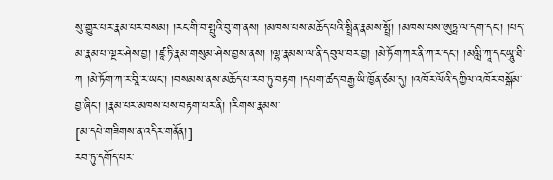སུ་གྱུར་པར་རྣམ་པར་བསམ། །རང་གི་བ་སྤུའི་བུ་ག་ནས། །མཁས་པས་མཆོད་པའི་སྤྲིན་རྣམས་སྤྲོ། །མཁས་པས་ཨུཏྤ་ལ་དག་དང་། །པད་མ་རྣམ་པ་ལྔར་ཤེས་བྱ། །ཛཱ་ཏི་རྣམ་གསུམ་ཤེས་བྱས་ནས། །ལྷ་རྣམས་ལ་ནི་དབུལ་བར་བྱ། །མེ་ཏོག་ཀར་ནི་ཀ་ར་དང་། །མལླི་ཀཱ་དང་ཡཱུ་ཐི་ཀ །མེ་ཏོག་ཀ་ར་བཱི་ར་ཡང་། །བསམས་ནས་མཆོད་པ་རབ་ཏུ་བརྟག །དཔག་ཚད་བརྒྱ་ཡི་ཁྱོན་ཙམ་དུ། །འཁོར་ལོའི་དཀྱིལ་འཁོར་བསྒོམ་བྱ་ཞིང་། །རྣམ་པར་མཁས་པས་བརྟག་པར་ནི། །རིགས་རྣམས་
[མ་དཔེ་གཟིགས་ན་འདིར་གནོན།]
རབ་ཏུ་དགོད་པར་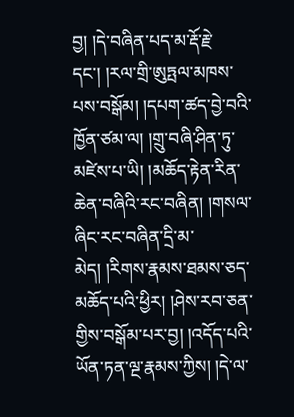བྱ། །དེ་བཞིན་པད་མ་རྡོ་རྗེ་དང་། །རལ་གྲི་ཨུཏྤལ་མཁས་པས་བསྒོམ། །དཔག་ཚད་བྱེ་བའི་ཁྱོན་ཙམ་ལ། །གྲུ་བཞི་ཤིན་ཏུ་མཛེས་པ་ཡི། །མཆོད་རྟེན་རིན་ཆེན་བཞིའི་རང་བཞིན། །གསལ་ཞིང་རང་བཞིན་དྲི་མ་མེད། །རིགས་རྣམས་ཐམས་ཅད་མཆོད་པའི་ཕྱིར། །ཤེས་རབ་ཅན་གྱིས་བསྒོམ་པར་བྱ། །འདོད་པའི་ཡོན་ཏན་ལྔ་རྣམས་ཀྱིས། །དེ་ལ་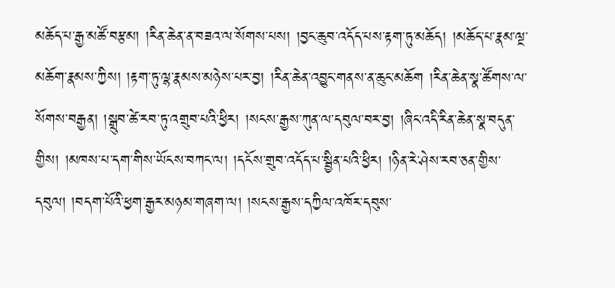མཆོད་པ་རྒྱ་མཚོ་བརྩམ། །རིན་ཆེན་ན་བཟའ་ལ་སོགས་པས། །བྱང་ཆུབ་འདོད་པས་རྟག་ཏུ་མཆོད། །མཆོད་པ་རྣམ་ལྔ་མཆོག་རྣམས་ཀྱིས། །རྟག་ཏུ་ལྷ་རྣམས་མཉེས་པར་བྱ། །རིན་ཆེན་འབྱུང་གནས་ན་ཆུང་མཆོག །རིན་ཆེན་སྣ་ཚོགས་ལ་སོགས་བརྒྱན། །སྒྲུབ་ཚེ་རབ་ཏུ་འགྲུབ་པའི་ཕྱིར། །སངས་རྒྱས་ཀུན་ལ་དབུལ་བར་བྱ། །ཞིང་འདི་རིན་ཆེན་སྣ་བདུན་གྱིས། །མཁས་པ་དག་གིས་ཡོངས་བཀང་ལ། །དངོས་གྲུབ་འདོད་པ་སྦྱིན་པའི་ཕྱིར། །ཉིན་རེ་ཤེས་རབ་ཅན་གྱིས་དབུལ། །བདག་པོའི་ཕྱག་རྒྱར་མཉམ་གཞག་ལ། །སངས་རྒྱས་དཀྱིལ་འཁོར་དབུས་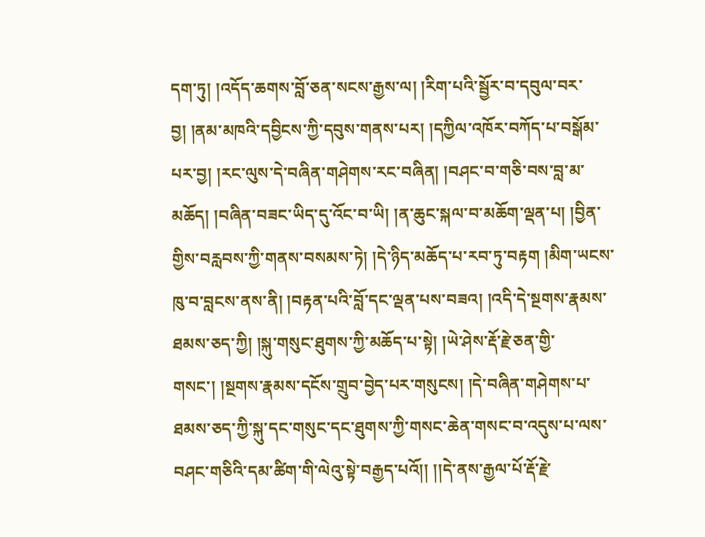དག་ཏུ། །འདོད་ཆགས་བློ་ཅན་སངས་རྒྱས་ལ། །རིག་པའི་སྦྱོར་བ་དབུལ་བར་བྱ། །ནམ་མཁའི་དབྱིངས་ཀྱི་དབུས་གནས་པར། །དཀྱིལ་འཁོར་བཀོད་པ་བསྒོམ་པར་བྱ། །རང་ལུས་དེ་བཞིན་གཤེགས་རང་བཞིན། །བཤང་བ་གཅི་བས་བླ་མ་མཆོད། །བཞིན་བཟང་ཡིད་དུ་འོང་བ་ཡི། །ན་ཆུང་སྐལ་བ་མཆོག་ལྡན་པ། །བྱིན་གྱིས་བརླབས་ཀྱི་གནས་བསམས་ཏེ། །དེ་ཉིད་མཆོད་པ་རབ་ཏུ་བརྟག །མིག་ཡངས་ཁུ་བ་བླངས་ནས་ནི། །བརྟན་པའི་བློ་དང་ལྡན་པས་བཟའ། །འདི་དེ་སྔགས་རྣམས་ཐམས་ཅད་ཀྱི། །སྐུ་གསུང་ཐུགས་ཀྱི་མཆོད་པ་སྟེ། །ཡེ་ཤེས་རྡོ་རྗེ་ཅན་གྱི་གསང་། །སྔགས་རྣམས་དངོས་གྲུབ་བྱེད་པར་གསུངས། །དེ་བཞིན་གཤེགས་པ་ཐམས་ཅད་ཀྱི་སྐུ་དང་གསུང་དང་ཐུགས་ཀྱི་གསང་ཆེན་གསང་བ་འདུས་པ་ལས་བཤང་གཅིའི་དམ་ཚིག་གི་ལེའུ་སྟེ་བརྒྱད་པའོ།། །།དེ་ནས་རྒྱལ་པོ་རྡོ་རྗེ་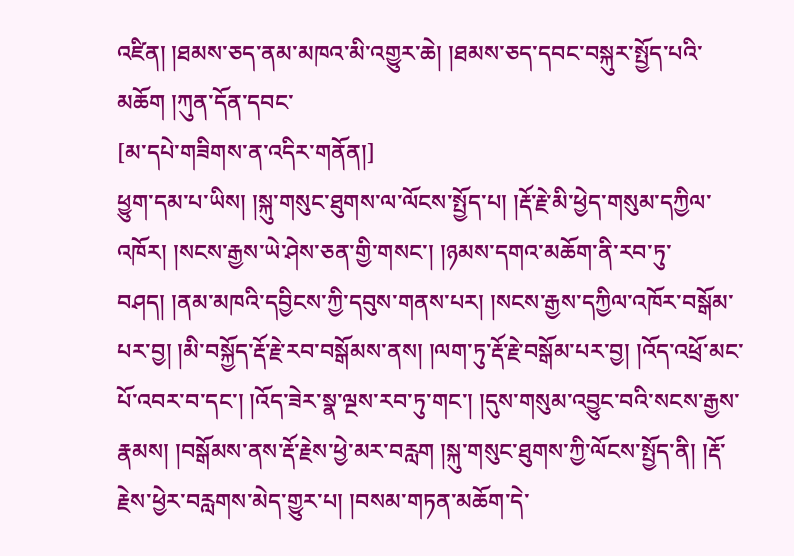འཛིན། །ཐམས་ཅད་ནམ་མཁའ་མི་འགྱུར་ཆེ། །ཐམས་ཅད་དབང་བསྐུར་སྤྱོད་པའི་མཆོག །ཀུན་དོན་དབང་
[མ་དཔེ་གཟིགས་ན་འདིར་གནོན།]
ཕྱུག་དམ་པ་ཡིས། །སྐུ་གསུང་ཐུགས་ལ་ལོངས་སྤྱོད་པ། །རྡོ་རྗེ་མི་ཕྱེད་གསུམ་དཀྱིལ་འཁོར། །སངས་རྒྱས་ཡེ་ཤེས་ཅན་གྱི་གསང་། །ཉམས་དགའ་མཆོག་ནི་རབ་ཏུ་བཤད། །ནམ་མཁའི་དབྱིངས་ཀྱི་དབུས་གནས་པར། །སངས་རྒྱས་དཀྱིལ་འཁོར་བསྒོམ་པར་བྱ། །མི་བསྐྱོད་རྡོ་རྗེ་རབ་བསྒོམས་ནས། །ལག་ཏུ་རྡོ་རྗེ་བསྒོམ་པར་བྱ། །འོད་འཕྲོ་མང་པོ་འབར་བ་དང་། །འོད་ཟེར་སྣ་ལྔས་རབ་ཏུ་གང་། །དུས་གསུམ་འབྱུང་བའི་སངས་རྒྱས་རྣམས། །བསྒོམས་ནས་རྡོ་རྗེས་ཕྱེ་མར་བརླག །སྐུ་གསུང་ཐུགས་ཀྱི་ལོངས་སྤྱོད་ནི། །རྡོ་རྗེས་ཕྱེར་བརླགས་མེད་གྱུར་པ། །བསམ་གཏན་མཆོག་དེ་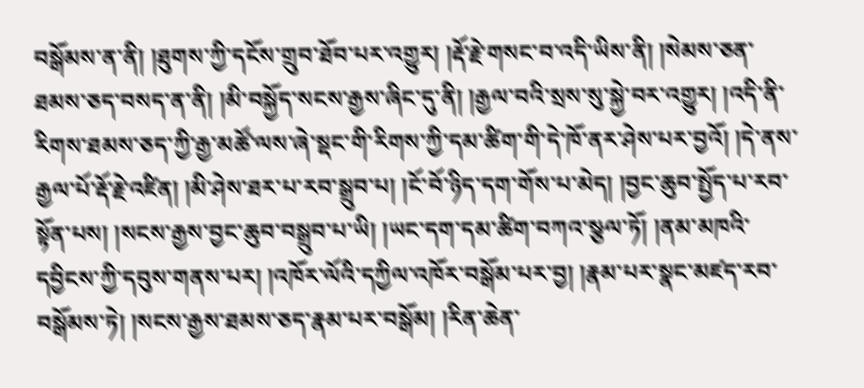བསྒོམས་ན་ནི། །ཐུགས་ཀྱི་དངོས་གྲུབ་ཐོབ་པར་འགྱུར། །རྡོ་རྗེ་གསང་བ་འདི་ཡིས་ནི། །སེམས་ཅན་ཐམས་ཅད་བསད་ན་ནི། །མི་བསྐྱོད་སངས་རྒྱས་ཞིང་དུ་ནི། །རྒྱལ་བའི་སྲས་སུ་སྐྱེ་བར་འགྱུར། །འདི་ནི་རིགས་ཐམས་ཅད་ཀྱི་རྒྱ་མཚོ་ལས་ཞེ་སྡང་གི་རིགས་ཀྱི་དམ་ཚིག་གི་དེ་ཁོ་ནར་ཤེས་པར་བྱའོ། །དེ་ནས་རྒྱལ་པོ་རྡོ་རྗེ་འཛིན། །མི་ཤེས་ཐར་པ་རབ་སྒྲུབ་པ། །ངོ་བོ་ཉིད་དག་གོས་པ་མེད། །བྱང་ཆུབ་སྤྱོད་པ་རབ་སྟོན་པས། །སངས་རྒྱས་བྱང་ཆུབ་བསྒྲུབ་པ་ཡི། །ཡང་དག་དམ་ཚིག་བཀའ་སྩལ་ཏོ། །ནམ་མཁའི་དབྱིངས་ཀྱི་དབུས་གནས་པར། །འཁོར་ལོའི་དཀྱིལ་འཁོར་བསྒོམ་པར་བྱ། །རྣམ་པར་སྣང་མཛད་རབ་བསྒོམས་ཏེ། །སངས་རྒྱས་ཐམས་ཅད་རྣམ་པར་བསྒོམ། །རིན་ཆེན་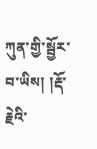ཀུན་གྱི་སྦྱོར་བ་ཡིས། །རྡོ་རྗེའི་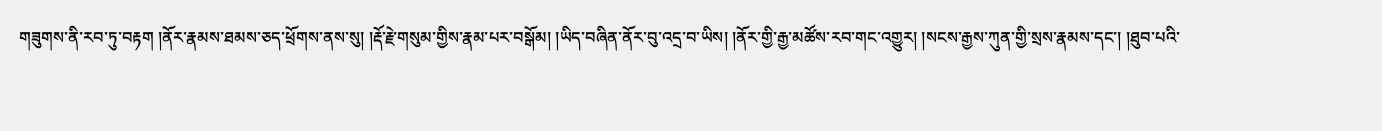གཟུགས་ནི་རབ་ཏུ་བརྟག །ནོར་རྣམས་ཐམས་ཅད་ཕྲོགས་ནས་སུ། །རྡོ་རྗེ་གསུམ་གྱིས་རྣམ་པར་བསྒོམ། །ཡིད་བཞིན་ནོར་བུ་འདྲ་བ་ཡིས། །ནོར་གྱི་རྒྱ་མཚོས་རབ་གང་འགྱུར། །སངས་རྒྱས་ཀུན་གྱི་སྲས་རྣམས་དང་། །ཐུབ་པའི་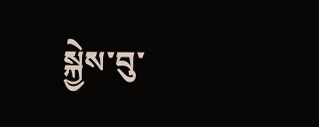སྐྱེས་བུ་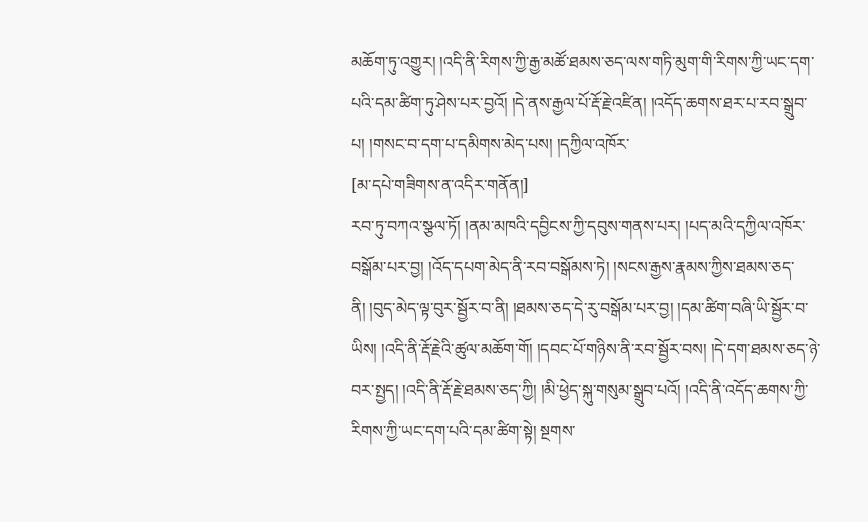མཆོག་ཏུ་འགྱུར། །འདི་ནི་རིགས་ཀྱི་རྒྱ་མཚོ་ཐམས་ཅད་ལས་གཏི་མུག་གི་རིགས་ཀྱི་ཡང་དག་པའི་དམ་ཚིག་ཏུ་ཤེས་པར་བྱའོ། །དེ་ནས་རྒྱལ་པོ་རྡོ་རྗེ་འཛིན། །འདོད་ཆགས་ཐར་པ་རབ་སྒྲུབ་པ། །གསང་བ་དག་པ་དམིགས་མེད་པས། །དཀྱིལ་འཁོར་
[མ་དཔེ་གཟིགས་ན་འདིར་གནོན།]
རབ་ཏུ་བཀའ་སྩལ་ཏོ། །ནམ་མཁའི་དབྱིངས་ཀྱི་དབུས་གནས་པར། །པད་མའི་དཀྱིལ་འཁོར་བསྒོམ་པར་བྱ། །འོད་དཔག་མེད་ནི་རབ་བསྒོམས་ཏེ། །སངས་རྒྱས་རྣམས་ཀྱིས་ཐམས་ཅད་ནི། །བུད་མེད་ལྟ་བུར་སྦྱོར་བ་ནི། །ཐམས་ཅད་དེ་རུ་བསྒོམ་པར་བྱ། །དམ་ཚིག་བཞི་ཡི་སྦྱོར་བ་ཡིས། །འདི་ནི་རྡོ་རྗེའི་ཚུལ་མཆོག་གོ། །དབང་པོ་གཉིས་ནི་རབ་སྦྱོར་བས། །དེ་དག་ཐམས་ཅད་ཉེ་བར་སྤྱད། །འདི་ནི་རྡོ་རྗེ་ཐམས་ཅད་ཀྱི། །མི་ཕྱེད་སྐུ་གསུམ་སྒྲུབ་པའོ། །འདི་ནི་འདོད་ཆགས་ཀྱི་རིགས་ཀྱི་ཡང་དག་པའི་དམ་ཚིག་སྟེ། སྔགས་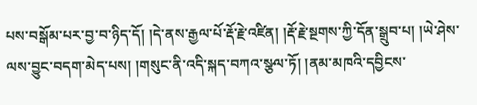པས་བསྒོམ་པར་བྱ་བ་ཉིད་དོ། །དེ་ནས་རྒྱལ་པོ་རྡོ་རྗེ་འཛིན། །རྡོ་རྗེ་སྔགས་ཀྱི་དོན་སྒྲུབ་པ། །ཡེ་ཤེས་ལས་བྱུང་བདག་མེད་པས། །གསུང་ནི་འདི་སྐད་བཀའ་སྩལ་ཏོ། །ནམ་མཁའི་དབྱིངས་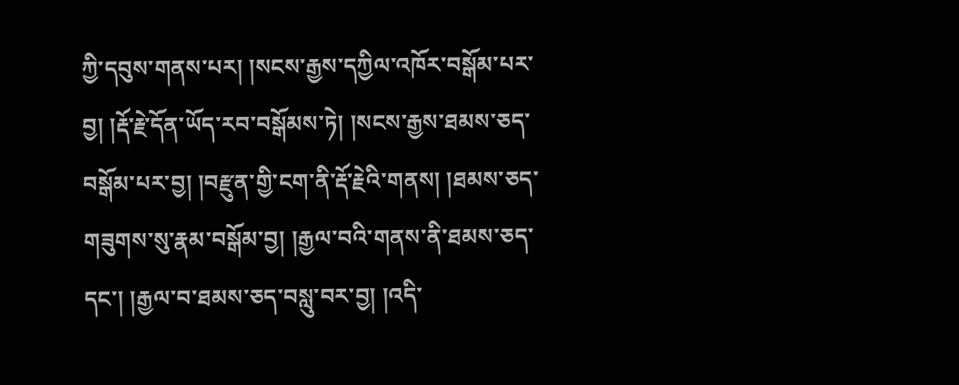ཀྱི་དབུས་གནས་པར། །སངས་རྒྱས་དཀྱིལ་འཁོར་བསྒོམ་པར་བྱ། །རྡོ་རྗེ་དོན་ཡོད་རབ་བསྒོམས་ཏེ། །སངས་རྒྱས་ཐམས་ཅད་བསྒོམ་པར་བྱ། །བརྫུན་གྱི་ངག་ནི་རྡོ་རྗེའི་གནས། །ཐམས་ཅད་གཟུགས་སུ་རྣམ་བསྒོམ་བྱ། །རྒྱལ་བའི་གནས་ནི་ཐམས་ཅད་དང་། །རྒྱལ་བ་ཐམས་ཅད་བསླུ་བར་བྱ། །འདི་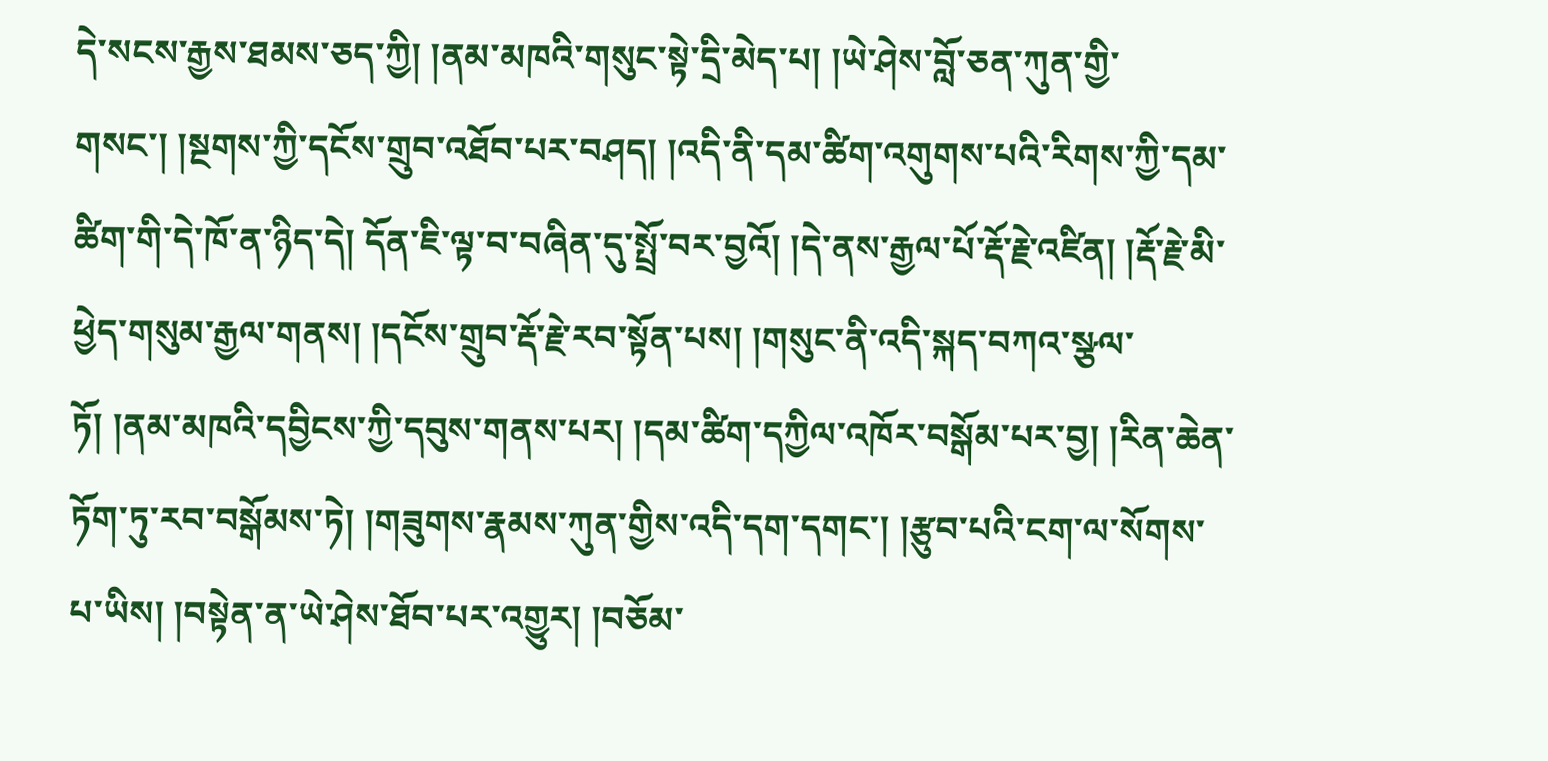དེ་སངས་རྒྱས་ཐམས་ཅད་ཀྱི། །ནམ་མཁའི་གསུང་སྟེ་དྲི་མེད་པ། །ཡེ་ཤེས་བློ་ཅན་ཀུན་གྱི་གསང་། །སྔགས་ཀྱི་དངོས་གྲུབ་འཐོབ་པར་བཤད། །འདི་ནི་དམ་ཚིག་འགུགས་པའི་རིགས་ཀྱི་དམ་ཚིག་གི་དེ་ཁོ་ན་ཉིད་དེ། དོན་ཇི་ལྟ་བ་བཞིན་དུ་སྤྲོ་བར་བྱའོ། །དེ་ནས་རྒྱལ་པོ་རྡོ་རྗེ་འཛིན། །རྡོ་རྗེ་མི་ཕྱེད་གསུམ་རྒྱལ་གནས། །དངོས་གྲུབ་རྡོ་རྗེ་རབ་སྟོན་པས། །གསུང་ནི་འདི་སྐད་བཀའ་སྩལ་ཏོ། །ནམ་མཁའི་དབྱིངས་ཀྱི་དབུས་གནས་པར། །དམ་ཚིག་དཀྱིལ་འཁོར་བསྒོམ་པར་བྱ། །རིན་ཆེན་ཏོག་ཏུ་རབ་བསྒོམས་ཏེ། །གཟུགས་རྣམས་ཀུན་གྱིས་འདི་དག་དགང་། །རྩུབ་པའི་ངག་ལ་སོགས་པ་ཡིས། །བསྟེན་ན་ཡེ་ཤེས་ཐོབ་པར་འགྱུར། །བཅོམ་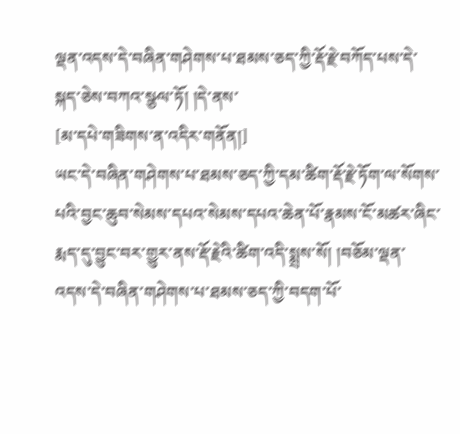ལྡན་འདས་དེ་བཞིན་གཤེགས་པ་ཐམས་ཅད་ཀྱི་རྡོ་རྗེ་བཀོད་པས་དེ་སྐད་ཅེས་བཀའ་སྩལ་ཏོ། །དེ་ནས་
[མ་དཔེ་གཟིགས་ན་འདིར་གནོན།]
ཡང་དེ་བཞིན་གཤེགས་པ་ཐམས་ཅད་ཀྱི་དམ་ཚིག་རྡོ་རྗེ་ཏོག་ལ་སོགས་པའི་བྱང་ཆུབ་སེམས་དཔའ་སེམས་དཔའ་ཆེན་པོ་རྣམས་ངོ་མཚར་ཞིང་རྨད་དུ་བྱུང་བར་གྱུར་ནས་རྡོ་རྗེའི་ཚིག་འདི་སྨྲས་སོ། །བཅོམ་ལྡན་འདས་དེ་བཞིན་གཤེགས་པ་ཐམས་ཅད་ཀྱི་བདག་པོ་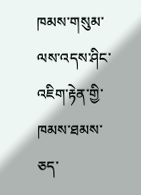ཁམས་གསུམ་ལས་འདས་ཤིང་འཇིག་རྟེན་གྱི་ཁམས་ཐམས་ཅད་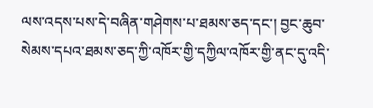ལས་འདས་པས་དེ་བཞིན་གཤེགས་པ་ཐམས་ཅད་དང་། བྱང་ཆུབ་སེམས་དཔའ་ཐམས་ཅད་ཀྱི་འཁོར་གྱི་དཀྱིལ་འཁོར་གྱི་ནང་དུ་འདི་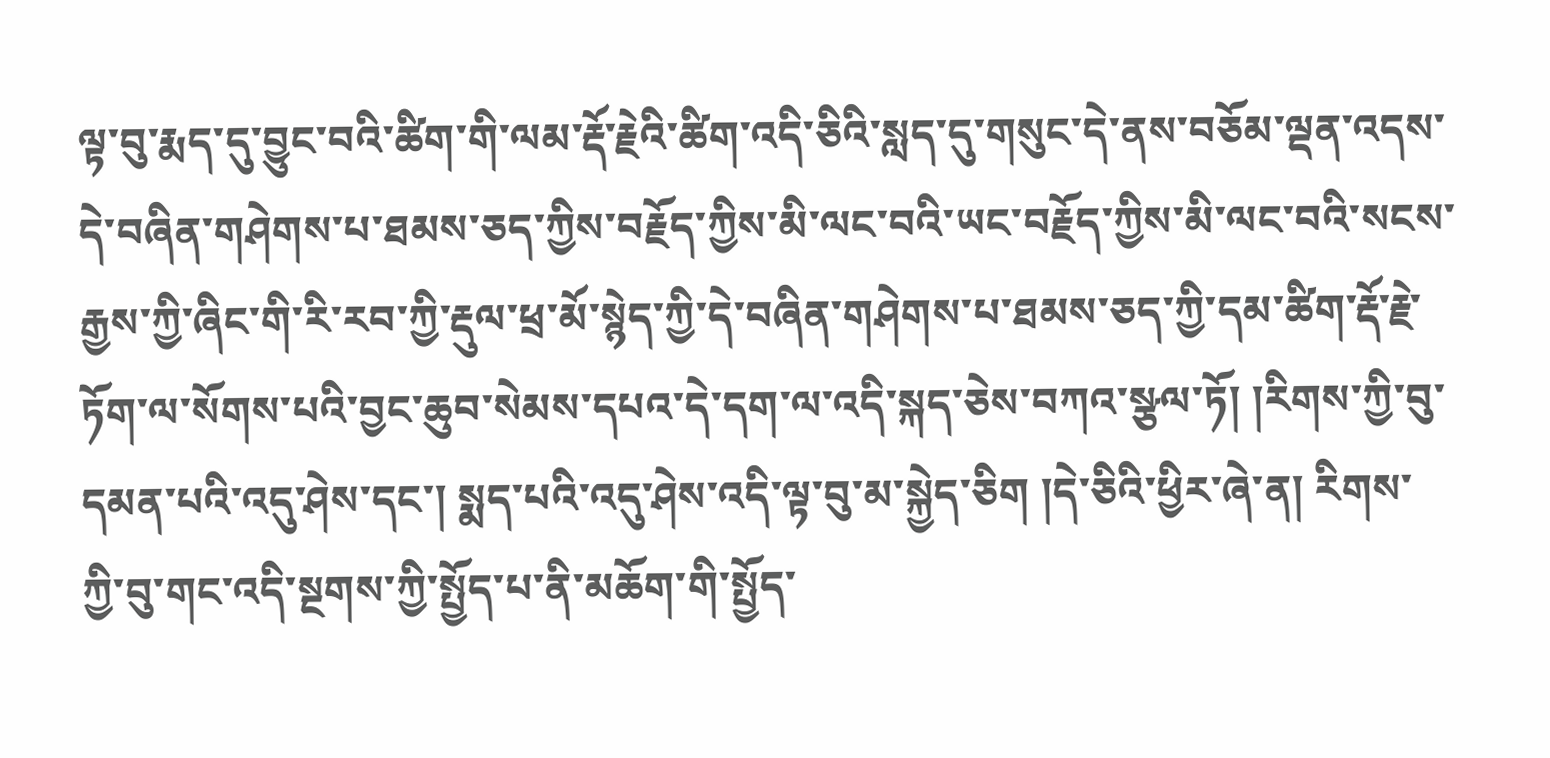ལྟ་བུ་རྨད་དུ་བྱུང་བའི་ཚིག་གི་ལམ་རྡོ་རྗེའི་ཚིག་འདི་ཅིའི་སླད་དུ་གསུང་དེ་ནས་བཅོམ་ལྡན་འདས་དེ་བཞིན་གཤེགས་པ་ཐམས་ཅད་ཀྱིས་བརྗོད་ཀྱིས་མི་ལང་བའི་ཡང་བརྗོད་ཀྱིས་མི་ལང་བའི་སངས་རྒྱས་ཀྱི་ཞིང་གི་རི་རབ་ཀྱི་རྡུལ་ཕྲ་མོ་སྙེད་ཀྱི་དེ་བཞིན་གཤེགས་པ་ཐམས་ཅད་ཀྱི་དམ་ཚིག་རྡོ་རྗེ་ཏོག་ལ་སོགས་པའི་བྱང་ཆུབ་སེམས་དཔའ་དེ་དག་ལ་འདི་སྐད་ཅེས་བཀའ་སྩལ་ཏོ། །རིགས་ཀྱི་བུ་དམན་པའི་འདུ་ཤེས་དང་། སྨད་པའི་འདུ་ཤེས་འདི་ལྟ་བུ་མ་སྐྱེད་ཅིག །དེ་ཅིའི་ཕྱིར་ཞེ་ན། རིགས་ཀྱི་བུ་གང་འདི་སྔགས་ཀྱི་སྤྱོད་པ་ནི་མཆོག་གི་སྤྱོད་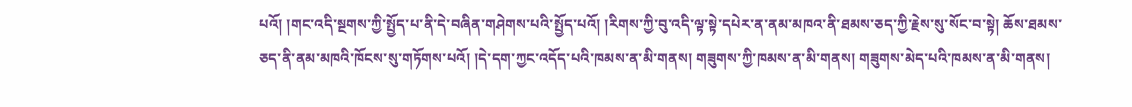པའོ། །གང་འདི་སྔགས་ཀྱི་སྤྱོད་པ་ནི་དེ་བཞིན་གཤེགས་པའི་སྤྱོད་པའོ། །རིགས་ཀྱི་བུ་འདི་ལྟ་སྟེ་དཔེར་ན་ནམ་མཁའ་ནི་ཐམས་ཅད་ཀྱི་རྗེས་སུ་སོང་བ་སྟེ། ཆོས་ཐམས་ཅད་ནི་ནམ་མཁའི་ཁོངས་སུ་གཏོགས་པའོ། །དེ་དག་ཀྱང་འདོད་པའི་ཁམས་ན་མི་གནས། གཟུགས་ཀྱི་ཁམས་ན་མི་གནས། གཟུགས་མེད་པའི་ཁམས་ན་མི་གནས།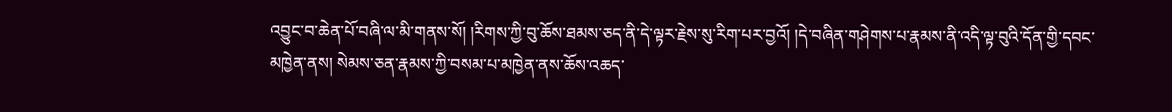འབྱུང་བ་ཆེན་པོ་བཞི་ལ་མི་གནས་སོ། །རིགས་ཀྱི་བུ་ཆོས་ཐམས་ཅད་ནི་དེ་ལྟར་རྗེས་སུ་རིག་པར་བྱའོ། །དེ་བཞིན་གཤེགས་པ་རྣམས་ནི་འདི་ལྟ་བུའི་དོན་གྱི་དབང་མཁྱེན་ནས། སེམས་ཅན་རྣམས་ཀྱི་བསམ་པ་མཁྱེན་ནས་ཆོས་འཆད་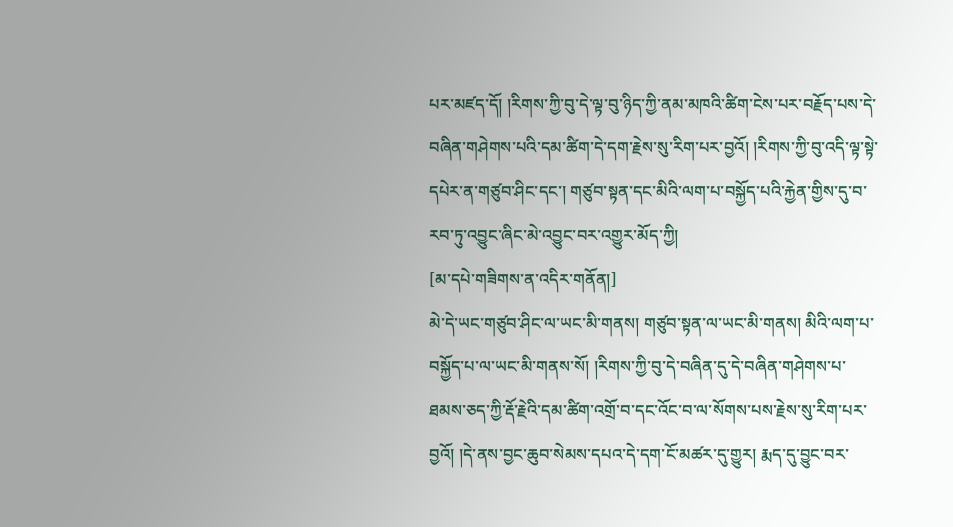པར་མཛད་དོ། །རིགས་ཀྱི་བུ་དེ་ལྟ་བུ་ཉིད་ཀྱི་ནམ་མཁའི་ཚིག་ངེས་པར་བརྗོད་པས་དེ་བཞིན་གཤེགས་པའི་དམ་ཚིག་དེ་དག་རྗེས་སུ་རིག་པར་བྱའོ། །རིགས་ཀྱི་བུ་འདི་ལྟ་སྟེ་དཔེར་ན་གཙུབ་ཤིང་དང་། གཙུབ་སྟན་དང་མིའི་ལག་པ་བསྐྱོད་པའི་རྐྱེན་གྱིས་དུ་བ་རབ་ཏུ་འབྱུང་ཞིང་མེ་འབྱུང་བར་འགྱུར་མོད་ཀྱི།
[མ་དཔེ་གཟིགས་ན་འདིར་གནོན།]
མེ་དེ་ཡང་གཙུབ་ཤིང་ལ་ཡང་མི་གནས། གཙུབ་སྟན་ལ་ཡང་མི་གནས། མིའི་ལག་པ་བསྐྱོད་པ་ལ་ཡང་མི་གནས་སོ། །རིགས་ཀྱི་བུ་དེ་བཞིན་དུ་དེ་བཞིན་གཤེགས་པ་ཐམས་ཅད་ཀྱི་རྡོ་རྗེའི་དམ་ཚིག་འགྲོ་བ་དང་འོང་བ་ལ་སོགས་པས་རྗེས་སུ་རིག་པར་བྱའོ། །དེ་ནས་བྱང་ཆུབ་སེམས་དཔའ་དེ་དག་ངོ་མཚར་དུ་གྱུར། རྨད་དུ་བྱུང་བར་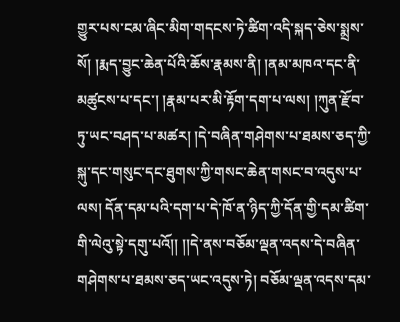གྱུར་པས་ངམ་ཞིང་མིག་གདངས་ཏེ་ཚིག་འདི་སྐད་ཅེས་སྨྲས་སོ། །རྨད་བྱུང་ཆེན་པོའི་ཆོས་རྣམས་ནི། །ནམ་མཁའ་དང་ནི་མཚུངས་པ་དང་། །རྣམ་པར་མི་རྟོག་དག་པ་ལས། །ཀུན་རྫོབ་ཏུ་ཡང་བཤད་པ་མཚར། །དེ་བཞིན་གཤེགས་པ་ཐམས་ཅད་ཀྱི་སྐུ་དང་གསུང་དང་ཐུགས་ཀྱི་གསང་ཆེན་གསང་བ་འདུས་པ་ལས། དོན་དམ་པའི་དག་པ་དེ་ཁོ་ན་ཉིད་ཀྱི་དོན་གྱི་དམ་ཚིག་གི་ལེའུ་སྟེ་དགུ་པའོ།། །།དེ་ནས་བཅོམ་ལྡན་འདས་དེ་བཞིན་གཤེགས་པ་ཐམས་ཅད་ཡང་འདུས་ཏེ། བཅོམ་ལྡན་འདས་དམ་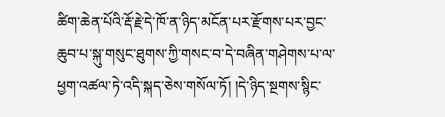ཚིག་ཆེན་པོའི་རྡོ་རྗེ་དེ་ཁོ་ན་ཉིད་མངོན་པར་རྫོགས་པར་བྱང་ཆུབ་པ་སྐུ་གསུང་ཐུགས་ཀྱི་གསང་བ་དེ་བཞིན་གཤེགས་པ་ལ་ཕྱག་འཚལ་ཏེ་འདི་སྐད་ཅེས་གསོལ་ཏོ། །དེ་ཉིད་སྔགས་སྙིང་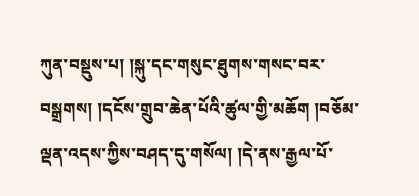ཀུན་བསྡུས་པ། །སྐུ་དང་གསུང་ཐུགས་གསང་བར་བསྒྲགས། །དངོས་གྲུབ་ཆེན་པོའི་ཚུལ་གྱི་མཆོག །བཅོམ་ལྡན་འདས་ཀྱིས་བཤད་དུ་གསོལ། །དེ་ནས་རྒྱལ་པོ་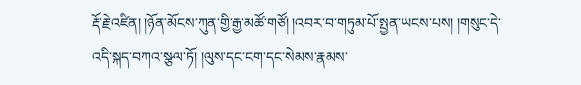རྡོ་རྗེ་འཛིན། །ཉོན་མོངས་ཀུན་གྱི་རྒྱ་མཚོ་གཙོ། །འབར་བ་གཏུམ་པོ་སྤྱན་ཡངས་པས། །གསུང་དེ་འདི་སྐད་བཀའ་སྩལ་ཏོ། །ལུས་དང་ངག་དང་སེམས་རྣམས་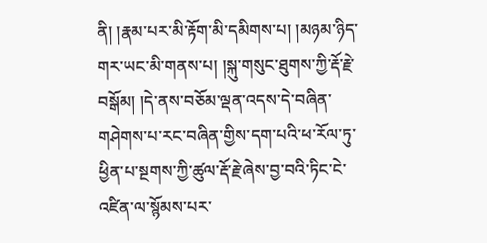ནི། །རྣམ་པར་མི་རྟོག་མི་དམིགས་པ། །མཉམ་ཉིད་གར་ཡང་མི་གནས་པ། །སྐུ་གསུང་ཐུགས་ཀྱི་རྡོ་རྗེ་བསྒོམ། །དེ་ནས་བཅོམ་ལྡན་འདས་དེ་བཞིན་གཤེགས་པ་རང་བཞིན་གྱིས་དག་པའི་ཕ་རོལ་ཏུ་ཕྱིན་པ་སྔགས་ཀྱི་ཚུལ་རྡོ་རྗེ་ཞེས་བྱ་བའི་ཏིང་ངེ་འཛིན་ལ་སྙོམས་པར་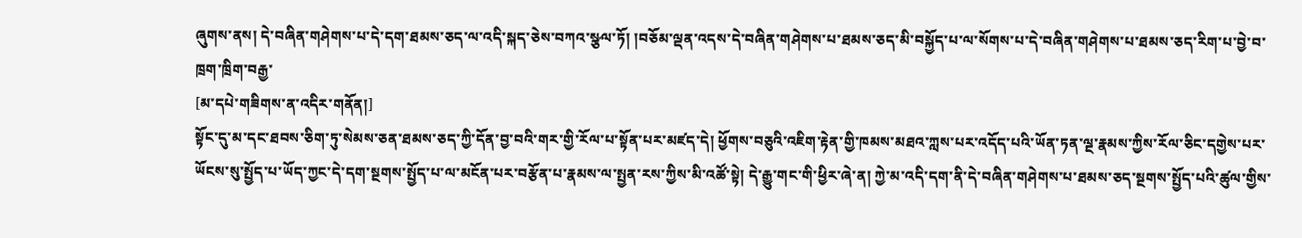ཞུགས་ནས། དེ་བཞིན་གཤེགས་པ་དེ་དག་ཐམས་ཅད་ལ་འདི་སྐད་ཅེས་བཀའ་སྩལ་ཏོ། །བཅོམ་ལྡན་འདས་དེ་བཞིན་གཤེགས་པ་ཐམས་ཅད་མི་བསྐྱོད་པ་ལ་སོགས་པ་དེ་བཞིན་གཤེགས་པ་ཐམས་ཅད་རིག་པ་བྱེ་བ་ཁྲག་ཁྲིག་བརྒྱ་
[མ་དཔེ་གཟིགས་ན་འདིར་གནོན།]
སྟོང་དུ་མ་དང་ཐབས་ཅིག་ཏུ་སེམས་ཅན་ཐམས་ཅད་ཀྱི་དོན་བྱ་བའི་གར་གྱི་རོལ་པ་སྟོན་པར་མཛད་དེ། ཕྱོགས་བཅུའི་འཇིག་རྟེན་གྱི་ཁམས་མཐའ་ཀླས་པར་འདོད་པའི་ཡོན་ཏན་ལྔ་རྣམས་ཀྱིས་རོལ་ཅིང་དགྱེས་པར་ཡོངས་སུ་སྤྱོད་པ་ཡོད་ཀྱང་དེ་དག་སྔགས་སྤྱོད་པ་ལ་མངོན་པར་བརྩོན་པ་རྣམས་ལ་སྤྱན་རས་ཀྱིས་མི་འཚོ་སྟེ། དེ་རྒྱུ་གང་གི་ཕྱིར་ཞེ་ན། ཀྱེ་མ་འདི་དག་ནི་དེ་བཞིན་གཤེགས་པ་ཐམས་ཅད་སྔགས་སྤྱོད་པའི་ཚུལ་གྱིས་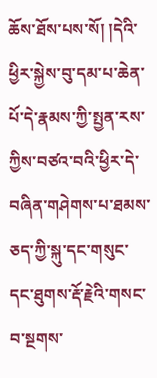ཆོས་ཐོས་པས་སོ། །དེའི་ཕྱིར་སྐྱེས་བུ་དམ་པ་ཆེན་པོ་དེ་རྣམས་ཀྱི་སྤྱན་རས་ཀྱིས་བཙའ་བའི་ཕྱིར་དེ་བཞིན་གཤེགས་པ་ཐམས་ཅད་ཀྱི་སྐུ་དང་གསུང་དང་ཐུགས་རྡོ་རྗེའི་གསང་བ་སྔགས་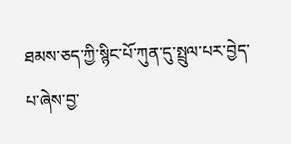ཐམས་ཅད་ཀྱི་སྙིང་པོ་ཀུན་དུ་སྤྲུལ་པར་བྱེད་པ་ཞེས་བྱ་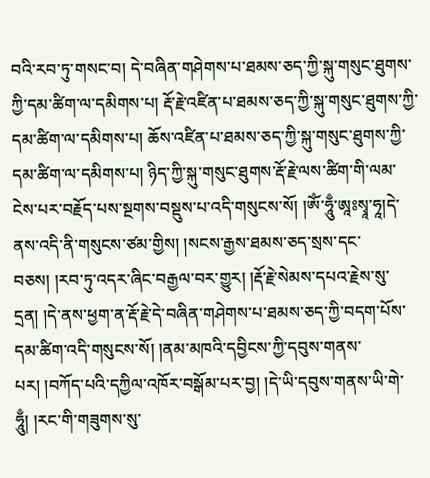བའི་རབ་ཏུ་གསང་བ། དེ་བཞིན་གཤེགས་པ་ཐམས་ཅད་ཀྱི་སྐུ་གསུང་ཐུགས་ཀྱི་དམ་ཚིག་ལ་དམིགས་པ། རྡོ་རྗེ་འཛིན་པ་ཐམས་ཅད་ཀྱི་སྐུ་གསུང་ཐུགས་ཀྱི་དམ་ཚིག་ལ་དམིགས་པ། ཆོས་འཛིན་པ་ཐམས་ཅད་ཀྱི་སྐུ་གསུང་ཐུགས་ཀྱི་དམ་ཚིག་ལ་དམིགས་པ། ཉིད་ཀྱི་སྐུ་གསུང་ཐུགས་རྡོ་རྗེ་ལས་ཚིག་གི་ལམ་ངེས་པར་བརྗོད་པས་སྔགས་བསྡུས་པ་འདི་གསུངས་སོ། །ཨོཾ་ཧཱུྃ་ཨཱཿསྭཱ་ཧཱ།དེ་ནས་འདི་ནི་གསུངས་ཙམ་གྱིས། །སངས་རྒྱས་ཐམས་ཅད་སྲས་དང་བཅས། །རབ་ཏུ་འདར་ཞིང་བརྒྱལ་བར་གྱུར། །རྡོ་རྗེ་སེམས་དཔའ་རྗེས་སུ་དྲན། །དེ་ནས་ཕྱག་ན་རྡོ་རྗེ་དེ་བཞིན་གཤེགས་པ་ཐམས་ཅད་ཀྱི་བདག་པོས་དམ་ཚིག་འདི་གསུངས་སོ། །ནམ་མཁའི་དབྱིངས་ཀྱི་དབུས་གནས་པར། །བཀོད་པའི་དཀྱིལ་འཁོར་བསྒོམ་པར་བྱ། །དེ་ཡི་དབུས་གནས་ཡི་གེ་ཧཱུྃ། །རང་གི་གཟུགས་སུ་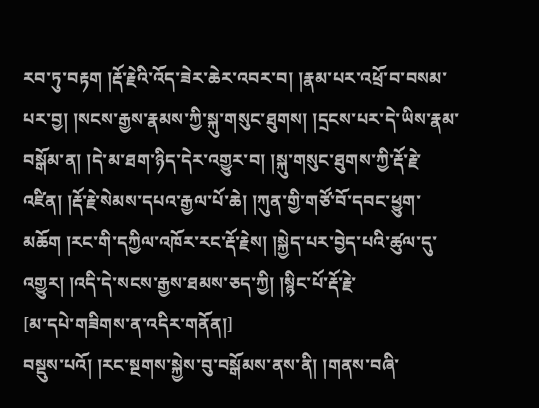རབ་ཏུ་བརྟག །རྡོ་རྗེའི་འོད་ཟེར་ཆེར་འབར་བ། །རྣམ་པར་འཕྲོ་བ་བསམ་པར་བྱ། །སངས་རྒྱས་རྣམས་ཀྱི་སྐུ་གསུང་ཐུགས། །དྲངས་པར་དེ་ཡིས་རྣམ་བསྒོམ་ན། །དེ་མ་ཐག་ཉིད་དེར་འགྱུར་བ། །སྐུ་གསུང་ཐུགས་ཀྱི་རྡོ་རྗེ་འཛིན། །རྡོ་རྗེ་སེམས་དཔའ་རྒྱལ་པོ་ཆེ། །ཀུན་གྱི་གཙོ་བོ་དབང་ཕྱུག་མཆོག །རང་གི་དཀྱིལ་འཁོར་རང་རྡོ་རྗེས། །སྐྱེད་པར་བྱེད་པའི་ཚུལ་དུ་འགྱུར། །འདི་དེ་སངས་རྒྱས་ཐམས་ཅད་ཀྱི། །སྙིང་པོ་རྡོ་རྗེ་
[མ་དཔེ་གཟིགས་ན་འདིར་གནོན།]
བསྡུས་པའོ། །རང་སྔགས་སྐྱེས་བུ་བསྒོམས་ནས་ནི། །གནས་བཞི་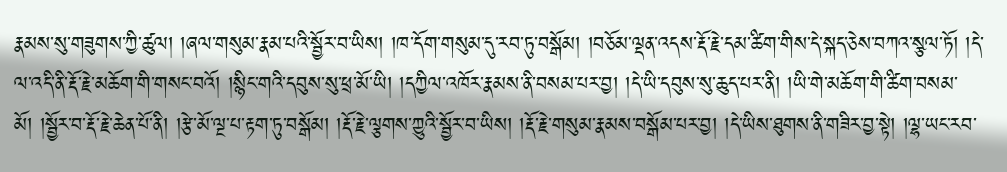རྣམས་སུ་གཟུགས་ཀྱི་ཚུལ། །ཞལ་གསུམ་རྣམ་པའི་སྦྱོར་བ་ཡིས། །ཁ་དོག་གསུམ་དུ་རབ་ཏུ་བསྒོམ། །བཅོམ་ལྡན་འདས་རྡོ་རྗེ་དམ་ཚིག་གིས་དེ་སྐད་ཅེས་བཀའ་སྩལ་ཏོ། །དེ་ལ་འདི་ནི་རྡོ་རྗེ་མཆོག་གི་གསང་བའོ། །སྙིང་གའི་དབུས་སུ་ཕྲ་མོ་ཡི། །དཀྱིལ་འཁོར་རྣམས་ནི་བསམ་པར་བྱ། །དེ་ཡི་དབུས་སུ་ཆུད་པར་ནི། །ཡི་གེ་མཆོག་གི་ཚིག་བསམ་མོ། །སྦྱོར་བ་རྡོ་རྗེ་ཆེན་པོ་ནི། །རྩེ་མོ་ལྔ་པ་རྟག་ཏུ་བསྒོམ། །རྡོ་རྗེ་ལྕགས་ཀྱུའི་སྦྱོར་བ་ཡིས། །རྡོ་རྗེ་གསུམ་རྣམས་བསྒོམ་པར་བྱ། །དེ་ཡིས་ཐུགས་ནི་གཟིར་བྱ་སྟེ། །ལྷ་ཡང་རབ་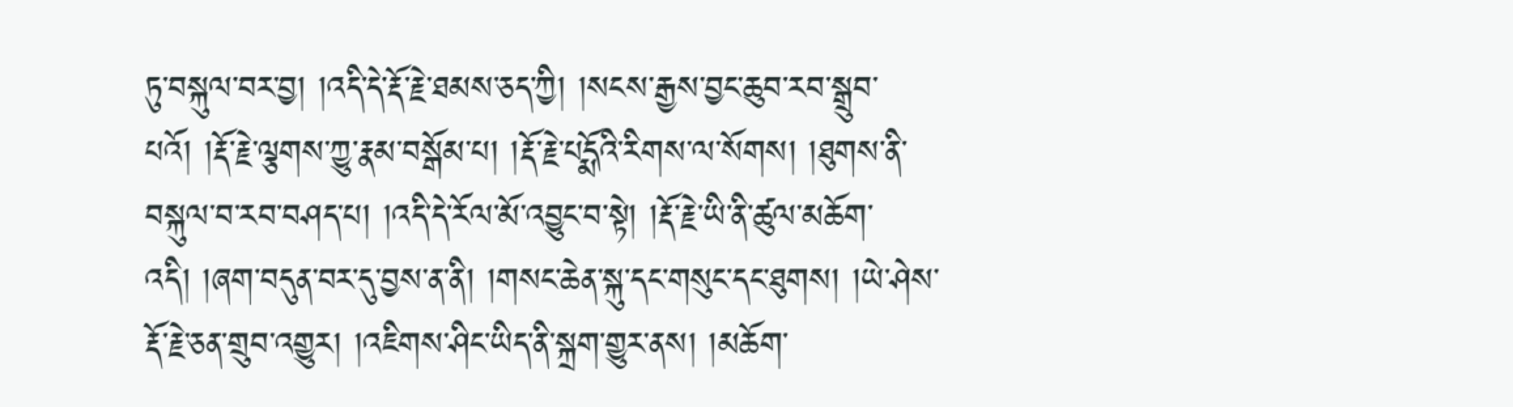ཏུ་བསྐུལ་བར་བྱ། །འདི་དེ་རྡོ་རྗེ་ཐམས་ཅད་ཀྱི། །སངས་རྒྱས་བྱང་ཆུབ་རབ་སྒྲུབ་པའོ། །རྡོ་རྗེ་ལྕགས་ཀྱུ་རྣམ་བསྒོམ་པ། །རྡོ་རྗེ་པདྨོའི་རིགས་ལ་སོགས། །ཐུགས་ནི་བསྐུལ་བ་རབ་བཤད་པ། །འདི་དེ་རོལ་མོ་འབྱུང་བ་སྟེ། །རྡོ་རྗེ་ཡི་ནི་ཚུལ་མཆོག་འདི། །ཞག་བདུན་བར་དུ་བྱས་ན་ནི། །གསང་ཆེན་སྐུ་དང་གསུང་དང་ཐུགས། །ཡེ་ཤེས་རྡོ་རྗེ་ཅན་གྲུབ་འགྱུར། །འཇིགས་ཤིང་ཡིད་ནི་སྐྲག་གྱུར་ནས། །མཆོག་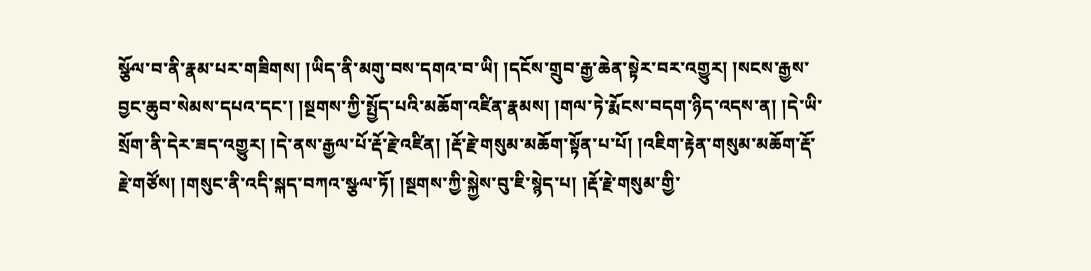སྩོལ་བ་ནི་རྣམ་པར་གཟིགས། །ཡིད་ནི་མགུ་བས་དགའ་བ་ཡི། །དངོས་གྲུབ་རྒྱ་ཆེན་སྟེར་བར་འགྱུར། །སངས་རྒྱས་བྱང་ཆུབ་སེམས་དཔའ་དང་། །སྔགས་ཀྱི་སྤྱོད་པའི་མཆོག་འཛིན་རྣམས། །གལ་ཏེ་རྨོངས་བདག་ཉིད་འདས་ན། །དེ་ཡི་སྲོག་ནི་དེར་ཟད་འགྱུར། །དེ་ནས་རྒྱལ་པོ་རྡོ་རྗེ་འཛིན། །རྡོ་རྗེ་གསུམ་མཆོག་སྟོན་པ་པོ། །འཇིག་རྟེན་གསུམ་མཆོག་རྡོ་རྗེ་གཙོས། །གསུང་ནི་འདི་སྐད་བཀའ་སྩལ་ཏོ། །སྔགས་ཀྱི་སྐྱེས་བུ་ཇི་སྙེད་པ། །རྡོ་རྗེ་གསུམ་གྱི་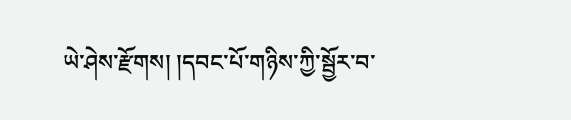ཡེ་ཤེས་རྫོགས། །དབང་པོ་གཉིས་ཀྱི་སྦྱོར་བ་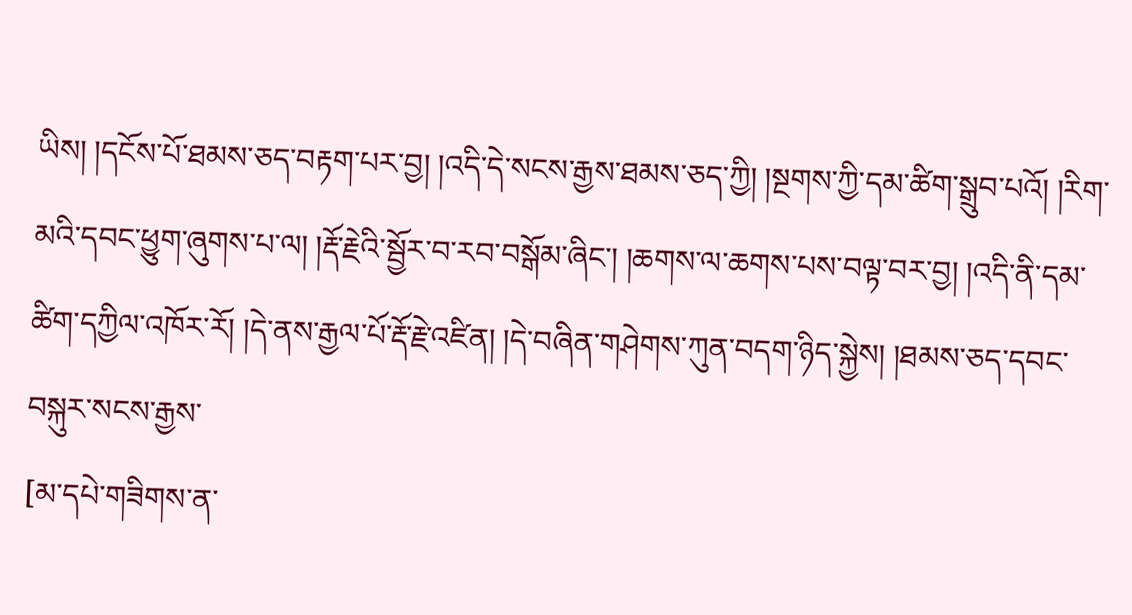ཡིས། །དངོས་པོ་ཐམས་ཅད་བརྟག་པར་བྱ། །འདི་དེ་སངས་རྒྱས་ཐམས་ཅད་ཀྱི། །སྔགས་ཀྱི་དམ་ཚིག་སྒྲུབ་པའོ། །རིག་མའི་དབང་ཕྱུག་ཞུགས་པ་ལ། །རྡོ་རྗེའི་སྦྱོར་བ་རབ་བསྒོམ་ཞིང་། །ཆགས་ལ་ཆགས་པས་བལྟ་བར་བྱ། །འདི་ནི་དམ་ཚིག་དཀྱིལ་འཁོར་རོ། །དེ་ནས་རྒྱལ་པོ་རྡོ་རྗེ་འཛིན། །དེ་བཞིན་གཤེགས་ཀུན་བདག་ཉིད་སྐྱེས། །ཐམས་ཅད་དབང་བསྐུར་སངས་རྒྱས་
[མ་དཔེ་གཟིགས་ན་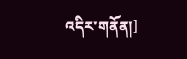འདིར་གནོན།]